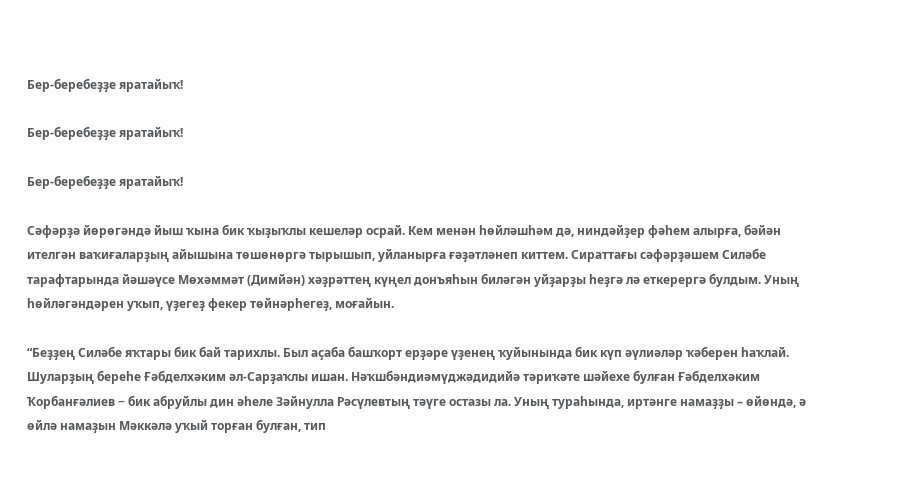Бер-беребеҙҙе яратайыҡ!

Бер-беребеҙҙе яратайыҡ!

Бер-беребеҙҙе яратайыҡ!

Сәфәрҙә йөрөгәндә йыш ҡына бик ҡыҙыҡлы кешеләр осрай. Кем менән һөйләшһәм дә, ниндәйҙер фәһем алырға, бәйән ителгән ваҡиғаларҙың айышына төшөнөргә тырышып, уйланырға ғәҙәтләнеп киттем. Сираттағы сәфәрҙәшем Силәбе тарафтарында йәшәүсе Мөхәммәт (Димйән) хәҙрәттең күңел донъяһын биләгән уйҙарҙы һеҙгә лә еткерергә булдым. Уның һөйләгәндәрен уҡып, үҙегеҙ фекер төйнәрһегеҙ, моғайын.

“Беҙҙең Силәбе яҡтары бик бай тарихлы. Был аҫаба башҡорт ерҙәре үҙенең ҡуйынында бик күп әүлиәләр ҡәберен һаҡлай. Шуларҙың береһе Ғәбделхәким әл-Сарҙаҡлы ишан. Нәҡшбәндиәмүджәдидийә тәриҡәте шәйехе булған Ғәбделхәким Ҡорбанғәлиев − бик абруйлы дин әһеле Зәйнулла Рәсүлевтың тәүге остазы ла. Уның тураһында, иртәнге намаҙҙы – өйөндә, ә өйлә намаҙын Мәккәлә уҡый торған булған, тип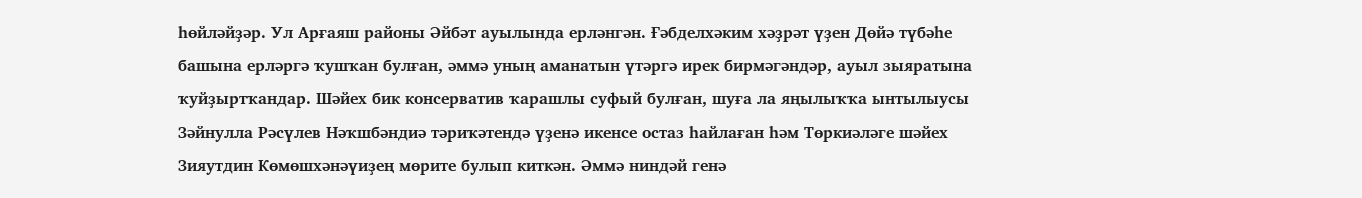һөйләйҙәр. Ул Арғаяш районы Әйбәт ауылында ерләнгән. Ғәбделхәким хәҙрәт үҙен Дөйә түбәһе башына ерләргә ҡушҡан булған, әммә уның аманатын үтәргә ирек бирмәгәндәр, ауыл зыяратына ҡуйҙыртҡандар. Шәйех бик консерватив ҡарашлы суфый булған, шуға ла яңылыҡҡа ынтылыусы Зәйнулла Рәсүлев Нәҡшбәндиә тәриҡәтендә үҙенә икенсе остаз һайлаған һәм Төркиәләге шәйех Зияутдин Көмөшхәнәүиҙең мөрите булып киткән. Әммә ниндәй генә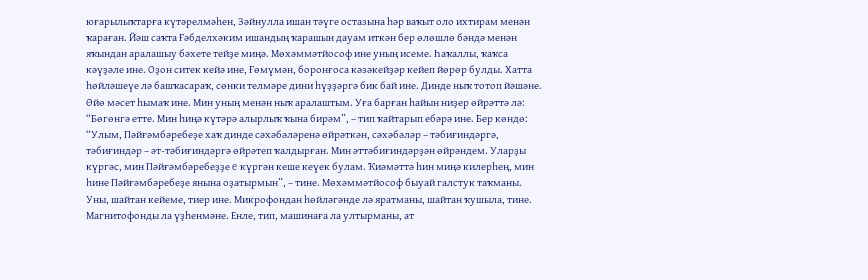юғарылыҡтарға күтәрелмәһен, Зәйнулла ишан тәүге остазына һәр ваҡыт оло ихтирам менән ҡараған. Йәш саҡта Ғәбделхәким ишандың ҡарашын дауам иткән бер өлөшлө бәндә менән яҡындан аралашыу бәхете тейҙе миңә. Мөхәммәтйософ ине уның исеме. Һаҡаллы, ҡаҡса кәүҙәле ине. Оҙон ситек кейә ине, Ғөмүмән, боронғоса кәзәкейҙәр кейеп йөрөр булды. Хатта һөйләшеүе лә башҡасараҡ, сөнки телмәре дини һүҙҙәргә бик бай ине. Динде ныҡ тотоп йәшәне. Өйө мәсет һымаҡ ине. Мин уның менән ныҡ аралаштым. Уға барған һайын ниҙер өйрәттә лә: “Бөгөнгә етте. Мин һиңә күтәрә алырлыҡ ҡына бирәм”, – тип ҡайтарып ебәрә ине. Бер көндө: “Улым, Пәйғәмбәребеҙe хаҡ динде сәхәбәләренә өйрәткән, сәхәбәләр – тәбиғиндәргә, тәбиғиндәр – әт-тәбиғиндәргә өйрәтеп ҡалдырған. Мин әттәбиғиндәрҙән өйрәндем. Уларҙы күргәс, мин Пәйғәмбәребеҙҙе e күргән кеше кеүек булам. Ҡиәмәттә һин миңә килерһең, мин һине Пәйғәмбәребеҙe янына оҙатырмын”, – тине. Мөхәммәтйософ быуай галстук таҡманы. Уны, шайтан кейеме, тиер ине. Микрофондан һөйләгәнде лә яратманы, шайтан ҡушыла, тине. Магнитофонды ла үҙһенмәне. Енле, тип, машинаға ла ултырманы, ат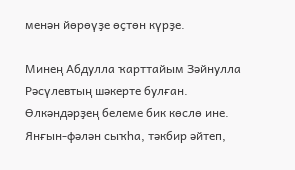менән йөрөүҙе өҫтөн күрҙе.

Минең Абдулла ҡарттайым Зәйнулла Рәсүлевтың шәкерте булған. Өлкәндәрҙең белеме бик көслө ине. Янғын-фәлән сыҡһа, тәкбир әйтеп,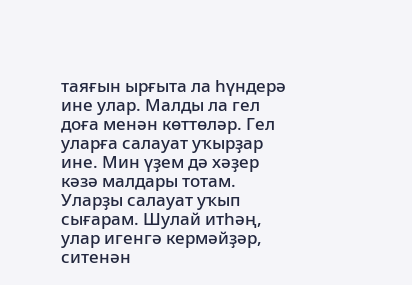таяғын ырғыта ла һүндерә ине улар. Малды ла гел доға менән көттөләр. Гел уларға салауат уҡырҙар ине. Мин үҙем дә хәҙер кәзә малдары тотам. Уларҙы салауат уҡып сығарам. Шулай итһәң, улар игенгә кермәйҙәр, ситенән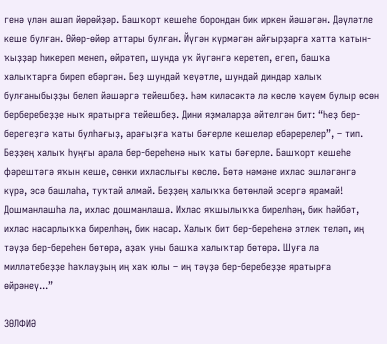генә үлән ашап йөрөйҙәр. Башҡорт кешеһе борондан бик иркен йәшәгән. Дәүләтле кеше булған. Өйөр-өйөр аттары булған. Йүгән күрмәгән айғырҙарға хатта ҡатын-ҡыҙҙар һикереп менеп, өйрәтеп, шунда уҡ йүгәнгә керетеп, егеп, башҡа халыҡтарға биреп ебәргән. Беҙ шундай ҡеүәтле, шундай диндар халыҡ булғаныбыҙҙы белеп йәшәргә тейешбеҙ. Һәм киләсәктә лә көслө ҡәүем булыр өсөн берберебеҙҙе ныҡ яратырға тейешбеҙ. Дини яҙмаларҙа әйтелгән бит: “Һеҙ бер-берегеҙгә ҡаты булһағыҙ, арағыҙға ҡаты бәғерле кешеләр ебәререлер”, – тип. Беҙҙең халыҡ һуңғы арала бер-береһенә ныҡ ҡаты бәғерле. Башҡорт кешеһе фәрештәгә яҡын кеше, сөнки ихласлығы көслө. Бөтә нәмәне ихлас эшләгәнгә күрә, эсә башлаһа, туҡтай алмай. Беҙҙең халыҡҡа бөтөнләй эсергә ярамай! Дошманлашһа ла, ихлас дошманлаша. Ихлас яҡшылыҡҡа бирелһәң, бик һәйбәт, ихлас насарлыҡҡа бирелһәң, бик насар. Халыҡ бит бер-береһенә этлек теләп, иң тәүҙә бер-береһен бөтөрә, аҙаҡ уны башҡа халыҡтар бөтөрә. Шуға ла милләтебеҙҙе һаҡлауҙың иң хаҡ юлы – иң тәүҙә бер-беребеҙҙе яратырға өйрәнеү...”

ЗӨЛФИӘ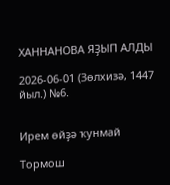ХАННАНОВА ЯҘЫП АЛДЫ

2026-06-01 (Зөлхизә, 1447 йыл.) №6.


Ирем өйҙә ҡунмай

Тормош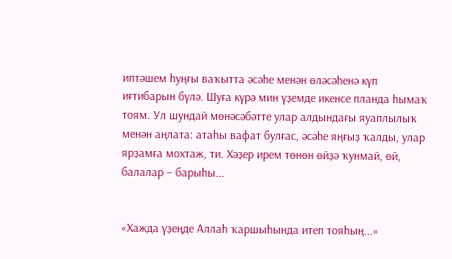иптәшем һуңғы ваҡытта әсәһе менән өләсәһенә күп иғтибарын бүлә. Шуға күрә мин үҙемде икенсе планда һымаҡ тоям. Ул шундай мөнәсәбәтте улар алдындағы яуаплылыҡ менән аңлата: атаһы вафат булғас, әсәһе яңғыҙ ҡалды, улар ярҙамға мохтаж, ти. Хәҙер ирем төнөн өйҙә ҡунмай, өй, балалар – барыһы...


«Хажда үҙеңде Аллаһ ҡаршыһында итеп тояһың...»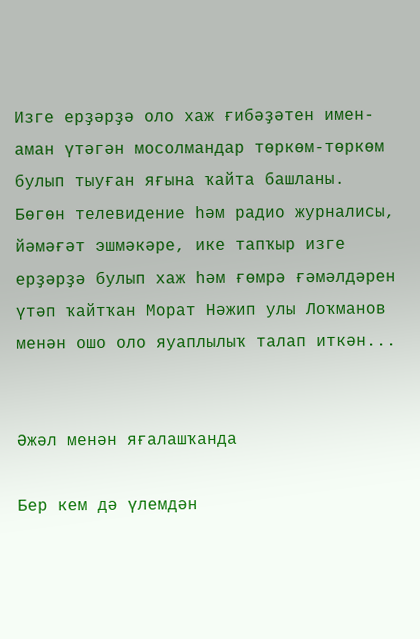Изге ерҙәрҙә оло хаж ғибәҙәтен имен-аман үтәгән мосолмандар төркөм-төркөм булып тыуған яғына ҡайта башланы. Бөгөн телевидение һәм радио журналисы, йәмәғәт эшмәкәре, ике тапҡыр изге ерҙәрҙә булып хаж һәм ғөмрә ғәмәлдәрен үтәп ҡайтҡан Морат Нәжип улы Лоҡманов менән ошо оло яуаплылыҡ талап иткән...


Әжәл менән яғалашҡанда

Бер кем дә үлемдән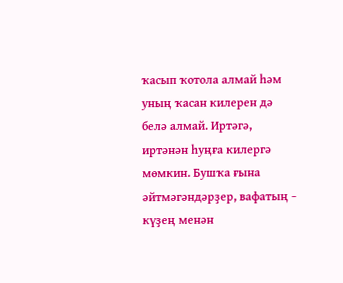ҡасып ҡотола алмай һәм уның ҡасан килерен дә белә алмай. Иртәгә, иртәнән һуңға килергә мөмкин. Бушҡа ғына әйтмәгәндәрҙер, вафатың − күҙең менән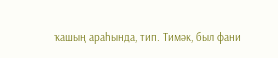ҡашың араһында, тип. Тимәк, был фани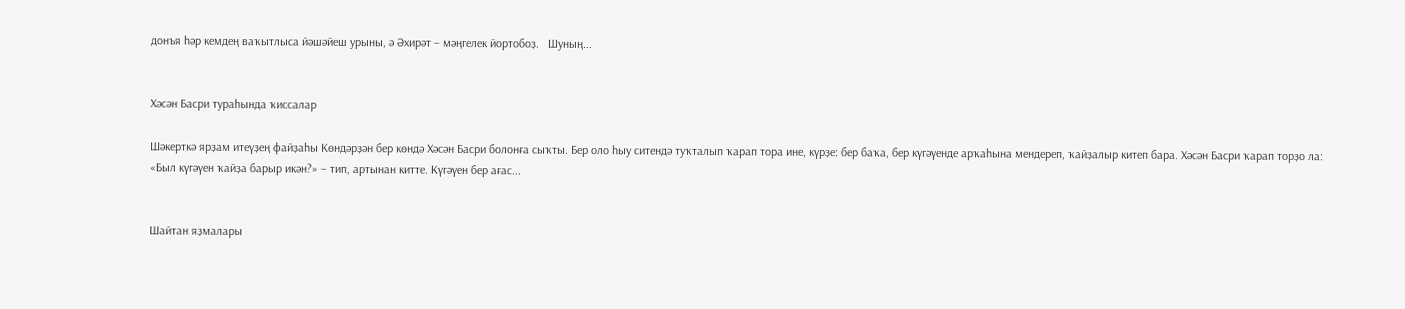донъя һәр кемдең ваҡытлыса йәшәйеш урыны, ә Әхирәт – мәңгелек йортобоҙ.   Шуның...


Хәсән Басри тураһында ҡиссалар

Шәкерткә ярҙам итеүҙең файҙаһы Көндәрҙән бер көндә Хәсән Басри болонға сыҡты. Бер оло һыу ситендә туҡталып ҡарап тора ине, күрҙе: бер баҡа, бер күгәүенде арҡаһына мендереп, ҡайҙалыр китеп бара. Хәсән Басри ҡарап торҙо ла: «Был күгәүен ҡайҙа барыр икән?» – тип, артынан китте. Күгәүен бер ағас...


Шайтан яҙмалары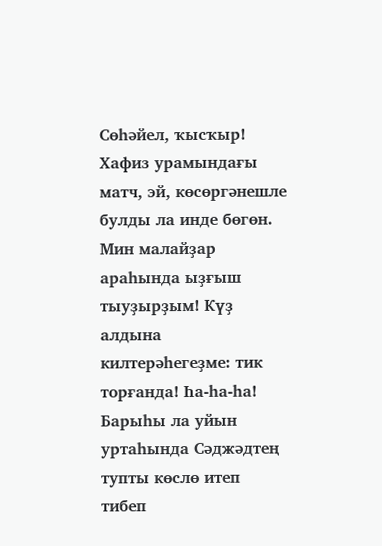Сөһәйел, ҡысҡыр!   Хафиз урамындағы матч, эй, көсөргәнешле булды ла инде бөгөн. Мин малайҙар араһында ыҙғыш тыуҙырҙым! Күҙ алдына килтерәһегеҙме: тик торғанда! Һа-һа-һа! Барыһы ла уйын уртаһында Сәджәдтең тупты көслө итеп тибеп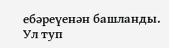ебәреүенән башланды. Ул туп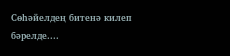Сөһәйелдең битенә килеп бәрелде....